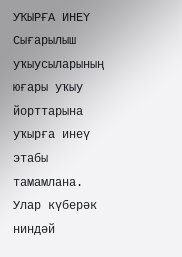УҠЫРҒА ИНЕҮ
Сығарылыш уҡыусыларының юғары уҡыу йорттарына уҡырға инеү этабы тамамлана. Улар күберәк ниндәй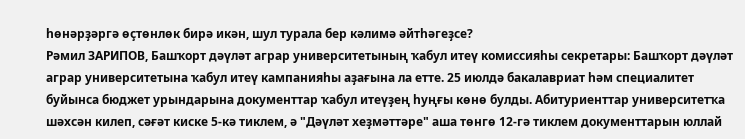һөнәрҙәргә өҫтөнлөк бирә икән, шул турала бер кәлимә әйтһәгеҙсе?
Рәмил ЗАРИПОВ, Башҡорт дәүләт аграр университетының ҡабул итеү комиссияһы секретары: Башҡорт дәүләт аграр университетына ҡабул итеү кампанияһы аҙағына ла етте. 25 июлдә бакалавриат һәм специалитет буйынса бюджет урындарына документтар ҡабул итеүҙең һуңғы көнө булды. Абитуриенттар университетҡа шәхсән килеп, сәғәт киске 5-кә тиклем, ә "Дәүләт хеҙмәттәре" аша төнгө 12-гә тиклем документтарын юллай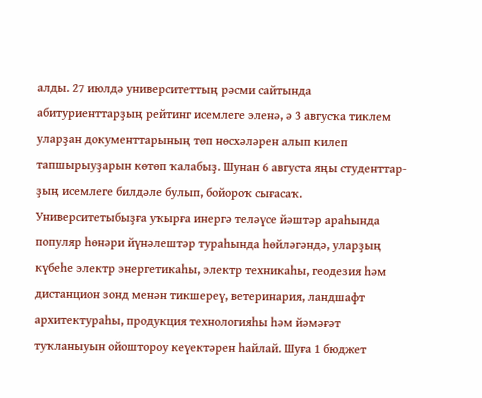алды. 27 июлдә университеттың рәсми сайтында абитуриенттарҙың рейтинг исемлеге эленә, ә 3 авгусҡа тиклем уларҙан документтарының төп нөсхәләрен алып килеп тапшырыуҙарын көтөп ҡалабыҙ. Шунан 6 августа яңы студенттар-ҙың исемлеге билдәле булып, бойороҡ сығасаҡ.
Университетыбыҙға уҡырға инергә теләүсе йәштәр араһында популяр һөнәри йүнәлештәр тураһында һөйләгәндә, уларҙың күбеһе электр энергетикаһы, электр техникаһы, геодезия һәм дистанцион зонд менән тикшереү, ветеринария, ландшафт архитектураһы, продукция технологияһы һәм йәмәғәт туҡланыуын ойоштороу кеүектәрен һайлай. Шуға 1 бюджет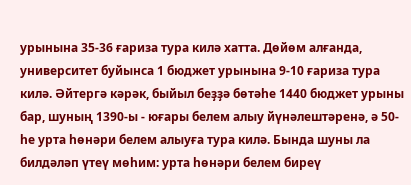урынына 35-36 ғариза тура килә хатта. Дөйөм алғанда, университет буйынса 1 бюджет урынына 9-10 ғариза тура килә. Әйтергә кәрәк, быйыл беҙҙә бөтәһе 1440 бюджет урыны бар, шуның 1390-ы - юғары белем алыу йүнәлештәренә, ә 50-һе урта һөнәри белем алыуға тура килә. Бында шуны ла билдәләп үтеү мөһим: урта һөнәри белем биреү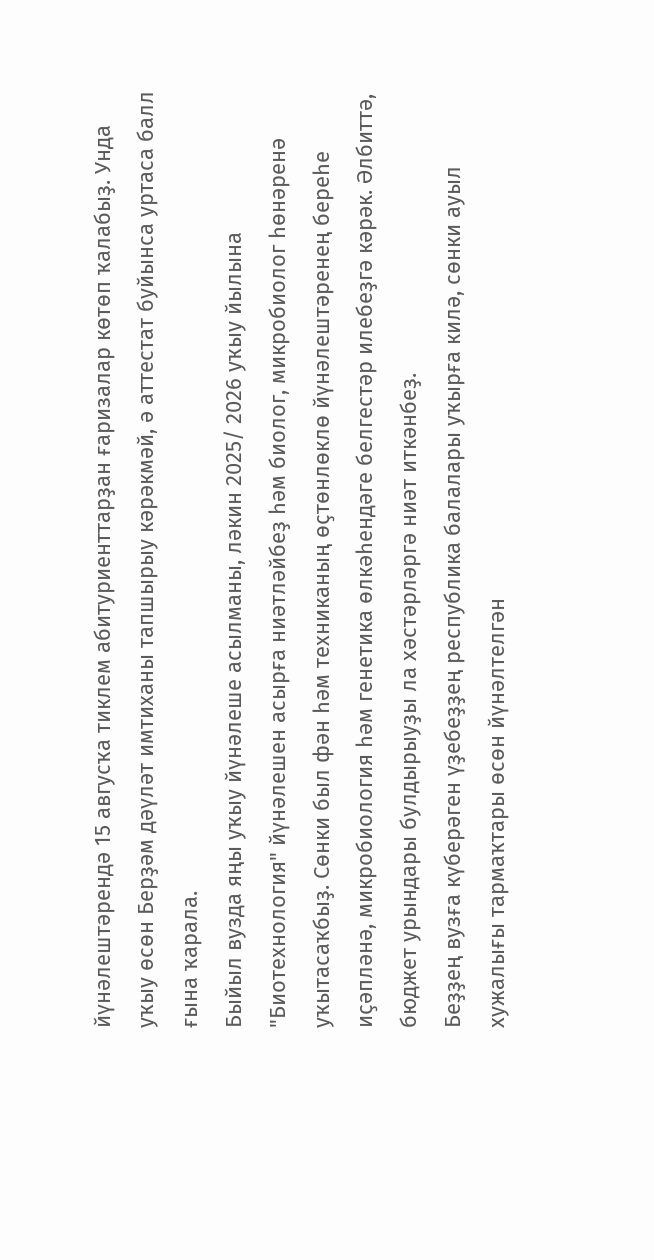йүнәлештәрендә 15 авгусҡа тиклем абитуриенттарҙан ғаризалар көтөп ҡалабыҙ. Унда уҡыу өсөн Берҙәм дәүләт имтиханы тапшырыу кәрәкмәй, ә аттестат буйынса уртаса балл ғына ҡарала.
Быйыл вузда яңы уҡыу йүнәлеше асылманы, ләкин 2025/ 2026 уҡыу йылына "Биотехнология" йүнәлешен асырға ниәтләйбеҙ һәм биолог, микробиолог һөнәренә уҡытасаҡбыҙ. Сөнки был фән һәм техниканың өҫтөнлөклө йүнәлештәренең береһе иҫәпләнә, микробиология һәм генетика өлкәһендәге белгестәр илебеҙгә кәрәк. Әлбиттә, бюджет урындары булдырыуҙы ла хәстәрләргә ниәт иткәнбеҙ.
Беҙҙең вузға күберәген үҙебеҙҙең республика балалары уҡырға килә, сөнки ауыл хужалығы тармаҡтары өсөн йүнәлтелгән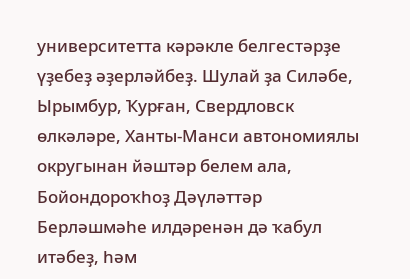университетта кәрәкле белгестәрҙе үҙебеҙ әҙерләйбеҙ. Шулай ҙа Силәбе, Ырымбур, Ҡурған, Свердловск өлкәләре, Ханты-Манси автономиялы округынан йәштәр белем ала, Бойондороҡһоҙ Дәүләттәр Берләшмәһе илдәренән дә ҡабул итәбеҙ, һәм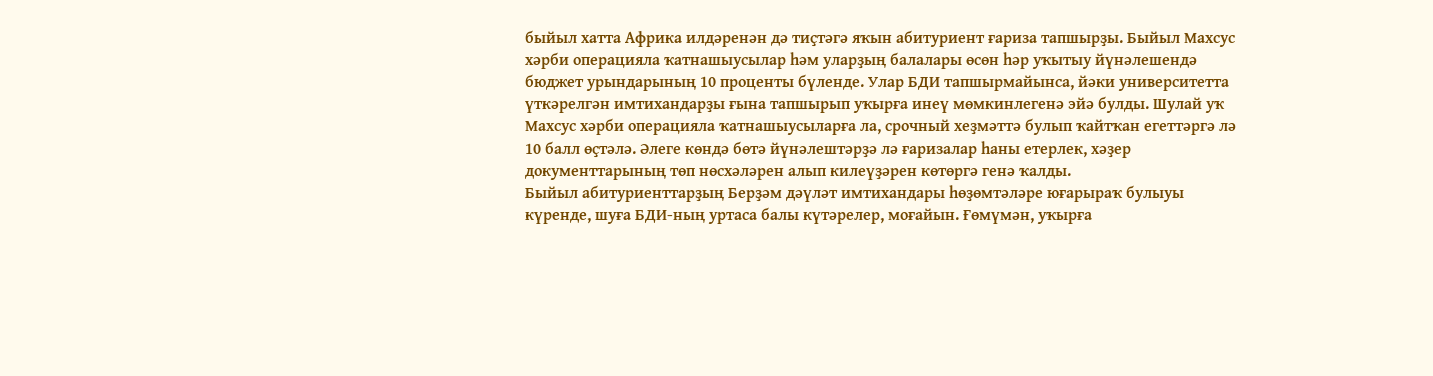быйыл хатта Африка илдәренән дә тиҫтәгә яҡын абитуриент ғариза тапшырҙы. Быйыл Махсус хәрби операцияла ҡатнашыусылар һәм уларҙың балалары өсөн һәр уҡытыу йүнәлешендә бюджет урындарының 10 проценты бүленде. Улар БДИ тапшырмайынса, йәки университетта үткәрелгән имтихандарҙы ғына тапшырып уҡырға инеү мөмкинлегенә эйә булды. Шулай уҡ Махсус хәрби операцияла ҡатнашыусыларға ла, срочный хеҙмәттә булып ҡайтҡан егеттәргә лә 10 балл өҫтәлә. Әлеге көндә бөтә йүнәлештәрҙә лә ғаризалар һаны етерлек, хәҙер документтарының төп нөсхәләрен алып килеүҙәрен көтөргә генә ҡалды.
Быйыл абитуриенттарҙың Берҙәм дәүләт имтихандары һөҙөмтәләре юғарыраҡ булыуы күренде, шуға БДИ-ның уртаса балы күтәрелер, моғайын. Ғөмүмән, уҡырға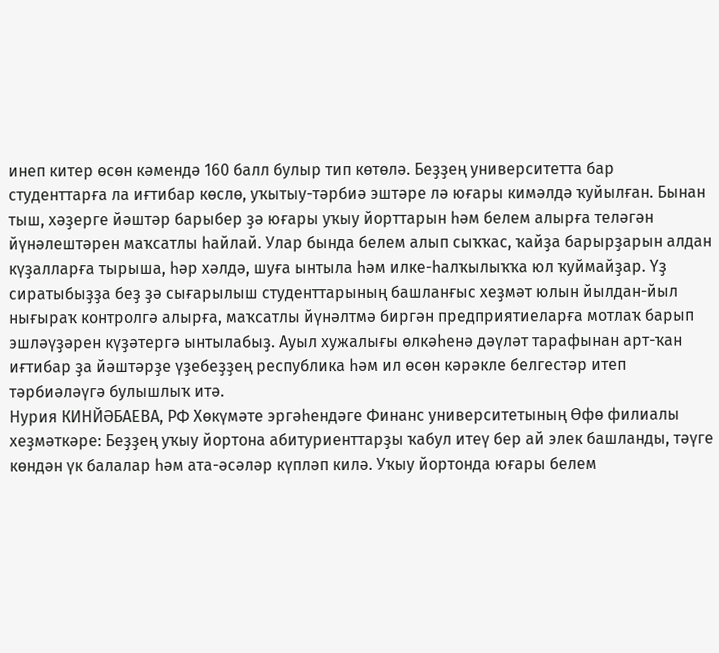инеп китер өсөн кәмендә 160 балл булыр тип көтөлә. Беҙҙең университетта бар студенттарға ла иғтибар көслө, уҡытыу-тәрбиә эштәре лә юғары кимәлдә ҡуйылған. Бынан тыш, хәҙерге йәштәр барыбер ҙә юғары уҡыу йорттарын һәм белем алырға теләгән йүнәлештәрен маҡсатлы һайлай. Улар бында белем алып сыҡҡас, ҡайҙа барырҙарын алдан күҙалларға тырыша, һәр хәлдә, шуға ынтыла һәм илке-һалҡылыҡҡа юл ҡуймайҙар. Үҙ сиратыбыҙҙа беҙ ҙә сығарылыш студенттарының башланғыс хеҙмәт юлын йылдан-йыл нығыраҡ контролгә алырға, маҡсатлы йүнәлтмә биргән предприятиеларға мотлаҡ барып эшләүҙәрен күҙәтергә ынтылабыҙ. Ауыл хужалығы өлкәһенә дәүләт тарафынан арт-ҡан иғтибар ҙа йәштәрҙе үҙебеҙҙең республика һәм ил өсөн кәрәкле белгестәр итеп тәрбиәләүгә булышлыҡ итә.
Нурия КИНЙӘБАЕВА, РФ Хөкүмәте эргәһендәге Финанс университетының Өфө филиалы хеҙмәткәре: Беҙҙең уҡыу йортона абитуриенттарҙы ҡабул итеү бер ай элек башланды, тәүге көндән үк балалар һәм ата-әсәләр күпләп килә. Уҡыу йортонда юғары белем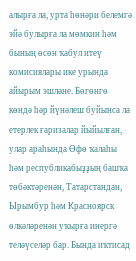алырға ла, урта һөнәри белемгә эйә булырға ла мөмкин һәм бының өсөн ҡабул итеү комисиялары ике урында айырым эшләне. Бөгөнгө көндә һәр йүнәлеш буйынса ла етерлек ғаризалар йыйылған, улар араһында Өфө ҡалаһы һәм республикабыҙҙың башҡа төбәктәренән, Татарстандан, Ырымбур һәм Красноярск өлкәләренән уҡырға инергә теләүселәр бар. Бында иҡтисад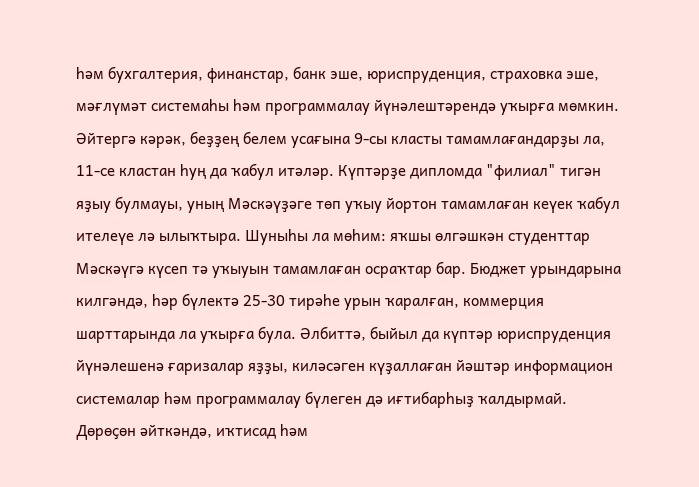һәм бухгалтерия, финанстар, банк эше, юриспруденция, страховка эше, мәғлүмәт системаһы һәм программалау йүнәлештәрендә уҡырға мөмкин.
Әйтергә кәрәк, беҙҙең белем усағына 9-сы класты тамамлағандарҙы ла, 11-се кластан һуң да ҡабул итәләр. Күптәрҙе дипломда "филиал" тигән яҙыу булмауы, уның Мәскәүҙәге төп уҡыу йортон тамамлаған кеүек ҡабул ителеүе лә ылыҡтыра. Шуныһы ла мөһим: яҡшы өлгәшкән студенттар Мәскәүгә күсеп тә уҡыуын тамамлаған осраҡтар бар. Бюджет урындарына килгәндә, һәр бүлектә 25-30 тирәһе урын ҡаралған, коммерция шарттарында ла уҡырға була. Әлбиттә, быйыл да күптәр юриспруденция йүнәлешенә ғаризалар яҙҙы, киләсәген күҙаллаған йәштәр информацион системалар һәм программалау бүлеген дә иғтибарһыҙ ҡалдырмай. Дөрөҫөн әйткәндә, иҡтисад һәм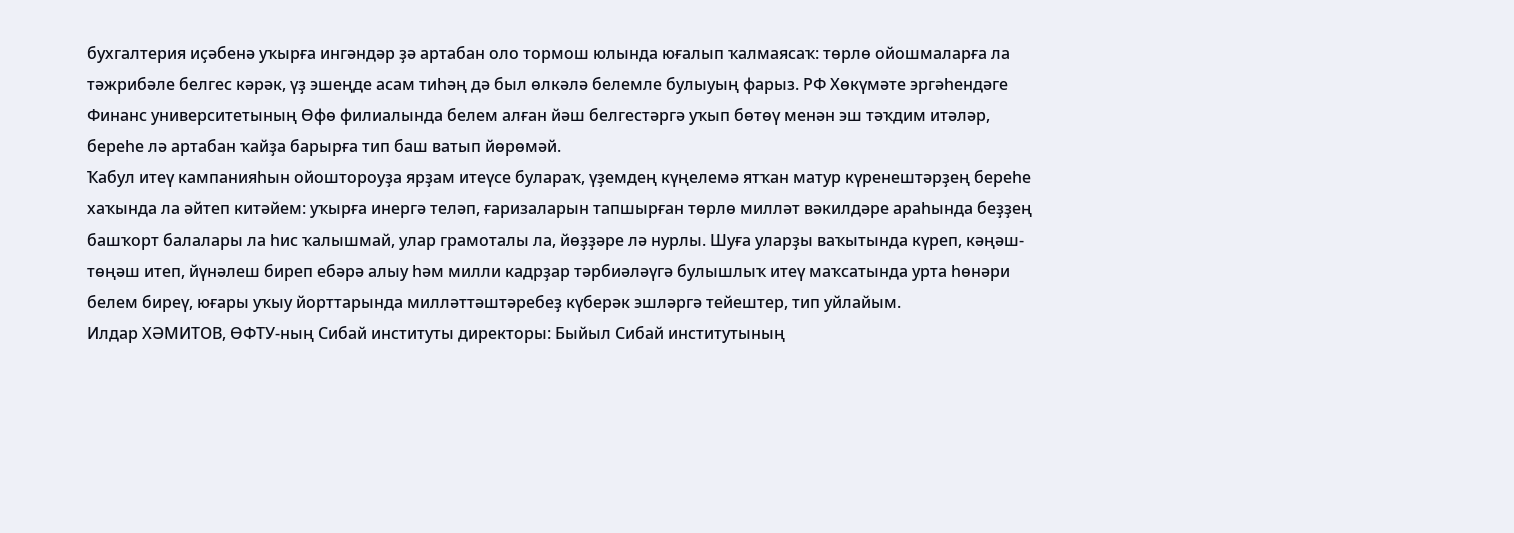бухгалтерия иҫәбенә уҡырға ингәндәр ҙә артабан оло тормош юлында юғалып ҡалмаясаҡ: төрлө ойошмаларға ла тәжрибәле белгес кәрәк, үҙ эшеңде асам тиһәң дә был өлкәлә белемле булыуың фарыз. РФ Хөкүмәте эргәһендәге Финанс университетының Өфө филиалында белем алған йәш белгестәргә уҡып бөтөү менән эш тәҡдим итәләр, береһе лә артабан ҡайҙа барырға тип баш ватып йөрөмәй.
Ҡабул итеү кампанияһын ойоштороуҙа ярҙам итеүсе булараҡ, үҙемдең күңелемә ятҡан матур күренештәрҙең береһе хаҡында ла әйтеп китәйем: уҡырға инергә теләп, ғаризаларын тапшырған төрлө милләт вәкилдәре араһында беҙҙең башҡорт балалары ла һис ҡалышмай, улар грамоталы ла, йөҙҙәре лә нурлы. Шуға уларҙы ваҡытында күреп, кәңәш-төңәш итеп, йүнәлеш биреп ебәрә алыу һәм милли кадрҙар тәрбиәләүгә булышлыҡ итеү маҡсатында урта һөнәри белем биреү, юғары уҡыу йорттарында милләттәштәребеҙ күберәк эшләргә тейештер, тип уйлайым.
Илдар ХӘМИТОВ, ӨФТУ-ның Сибай институты директоры: Быйыл Сибай институтының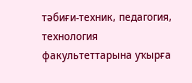тәбиғи-техник, педагогия, технология факультеттарына уҡырға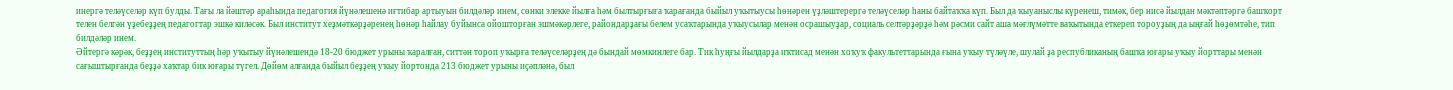инергә теләүселәр күп булды. Тағы ла йәштәр араһында педагогия йүнәлешенә иғтибар артыуын билдәләр инем, сөнки элекке йылға һәм былтырғыға ҡарағанда быйыл уҡытыусы һөнәрен үҙләштерергә теләүселәр һаны байтаҡҡа күп. Был да ҡыуаныслы күренеш, тимәк, бер нисә йылдан мәктәптәргә башҡорт телен белгән үҙебеҙҙең педагогтар эшкә киләсәк. Был институт хеҙмәткәрҙәренең һөнәр һайлау буйынса ойошторған эшмәкәрлеге, райондарҙағы белем усаҡтарында уҡыусылар менән осрашыуҙар, социаль селтәрҙәрҙә һәм рәсми сайт аша мәғлүмәтте ваҡытында еткереп тороуҙың да ыңғай һөҙөмтәһе, тип билдәләр инем.
Әйтергә кәрәк, беҙҙең институттың һәр уҡытыу йүнәлешендә 18-20 бюджет урыны ҡаралған, ситтән тороп уҡырға теләүселәрҙең дә бындай мөмкинлеге бар. Тик һуңғы йылдарҙа иҡтисад менән хоҡуҡ факультеттарында ғына уҡыу түләүле, шулай ҙа республиканың башҡа юғары уҡыу йорттары менән сағыштырғанда беҙҙә хаҡтар бик юғары түгел. Дөйөм алғанда быйыл беҙҙең уҡыу йортонда 213 бюджет урыны иҫәпләнә, был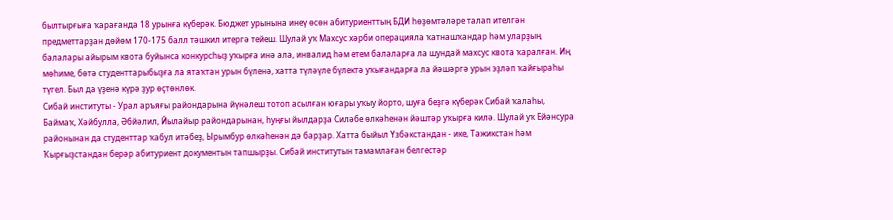былтырғыға ҡарағанда 18 урынға күберәк. Бюджет урынына инеү өсөн абитуриенттың БДИ һөҙөмтәләре талап ителгән предметтарҙан дөйөм 170-175 балл тәшкил итергә тейеш. Шулай уҡ Махсус хәрби операцияла ҡатнашҡандар һәм уларҙың балалары айырым квота буйынса конкурсһыҙ уҡырға инә ала, инвалид һәм етем балаларға ла шундай махсус квота ҡаралған. Иң мөһиме, бөтә студенттарыбыҙға ла ятаҡтан урын бүленә, хатта түләүле бүлектә уҡығандарға ла йәшәргә урын эҙләп ҡайғыраһы түгел. Был да үҙенә күрә ҙур өҫтөнлөк.
Сибай институты - Урал аръяғы райондарына йүнәлеш тотоп асылған юғары уҡыу йорто, шуға беҙгә күберәк Сибай ҡалаһы, Баймаҡ, Хәйбулла, Әбйәлил, Йылайыр райондарынан, һуңғы йылдарҙа Силәбе өлкәһенән йәштәр уҡырға килә. Шулай уҡ Ейәнсура районынан да студенттар ҡабул итәбеҙ, Ырымбур өлкәһенән дә барҙар. Хатта быйыл Үзбәкстандан - ике, Тажикстан һәм Ҡырғыҙстандан берәр абитуриент документын тапшырҙы. Сибай институтын тамамлаған белгестәр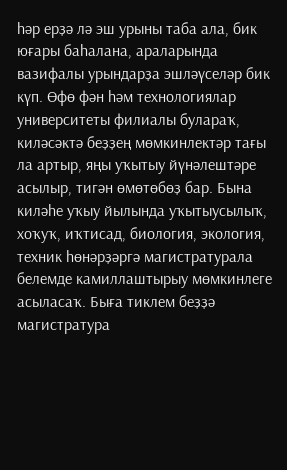һәр ерҙә лә эш урыны таба ала, бик юғары баһалана, араларында вазифалы урындарҙа эшләүселәр бик күп. Өфө фән һәм технологиялар университеты филиалы булараҡ, киләсәктә беҙҙең мөмкинлектәр тағы ла артыр, яңы уҡытыу йүнәлештәре асылыр, тигән өмөтөбөҙ бар. Бына киләһе уҡыу йылында уҡытыусылыҡ, хоҡуҡ, иҡтисад, биология, экология, техник һөнәрҙәргә магистратурала белемде камиллаштырыу мөмкинлеге асыласаҡ. Быға тиклем беҙҙә магистратура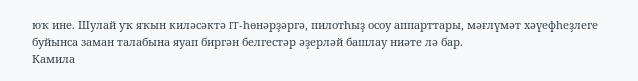юҡ ине. Шулай уҡ яҡын киләсәктә IT-һөнәрҙәргә, пилотһыҙ осоу аппарттары, мәғлүмәт хәүефһеҙлеге буйынса заман талабына яуап биргән белгестәр әҙерләй башлау ниәте лә бар.
Камила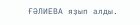ҒӘЛИЕВА яҙып алды.